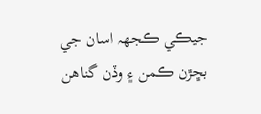جيڪي ڪجھہ اسان جي بڇڙن ڪمن ۽ وڏن گناهن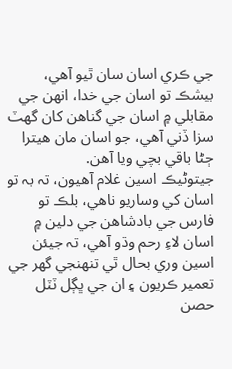جي ڪري اسان سان ٿيو آهي، بيشڪ تو اسان جي خدا، انهن جي مقابلي ۾ اسان جي گناهن کان گھٽ سزا ڏني آهي، جو اسان مان هيترا ڄڻا باقي بچي ويا آهن.
جيتوڻيڪ اسين غلام آهيون، تہ بہ تو اسان کي وساريو ناهي، بلڪ تو فارس جي بادشاهن جي دلين ۾ اسان لاءِ رحم وڌو آهي، تہ جيئن اسين وري بحال ٿي تنهنجي گھر جي تعمير ڪريون ۽ ان جي ڀڳل ٽٽل حصن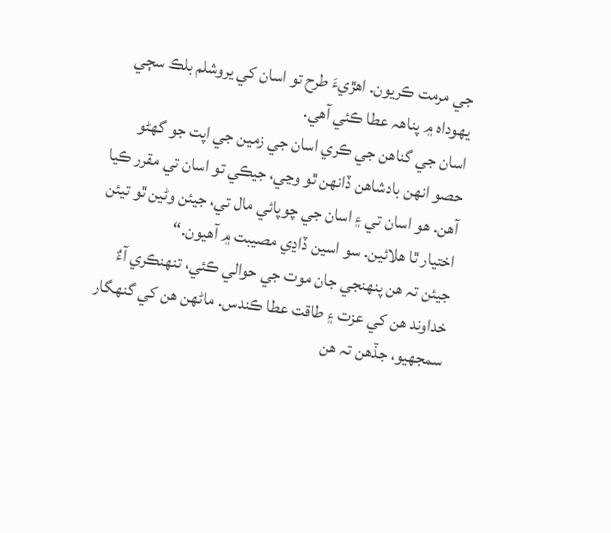جي مرمت ڪريون. اهڙيءَ طرح تو اسان کي يروشلم بلڪ سڄي يهوداہ ۾ پناهہ عطا ڪئي آهي.
اسان جي گناهن جي ڪري اسان جي زمين جي اپت جو گھڻو حصو انهن بادشاهن ڏانهن ٿو وڃي، جيڪي تو اسان تي مقرر ڪيا آهن. هو اسان تي ۽ اسان جي چوپائي مال تي، جيئن وڻين ٿو تيئن اختيار ٿا هلائين. سو اسين ڏاڍي مصيبت ۾ آهيون.“
جيئن تہ هن پنهنجي جان موت جي حوالي ڪئي، تنهنڪري آءٌ خداوند هن کي عزت ۽ طاقت عطا ڪندس. ماڻهن هن کي گنهگار سمجھيو، جڏهن تہ هن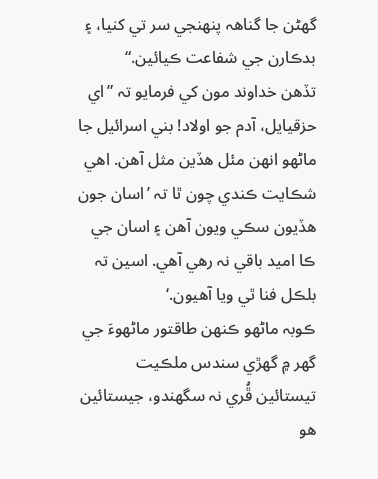گھڻن جا گناهہ پنهنجي سر تي کنيا، ۽ بدڪارن جي شفاعت ڪيائين.“
تڏهن خداوند مون کي فرمايو تہ ”اي حزقيايل، آدم جو اولاد! بني اسرائيل جا ماڻهو انهن مئل هڏين مثل آهن. اهي شڪايت ڪندي چون ٿا تہ ’اسان جون هڏيون سڪي ويون آهن ۽ اسان جي ڪا اميد باقي نہ رهي آهي. اسين تہ بلڪل فنا ٿي ويا آهيون.‘
ڪوبہ ماڻهو ڪنهن طاقتور ماڻهوءَ جي گھر ۾ گھڙي سندس ملڪيت تيستائين ڦُري نہ سگھندو، جيستائين هو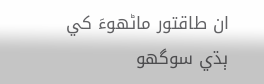ان طاقتور ماڻهوءَ کي ٻڌي سوگھو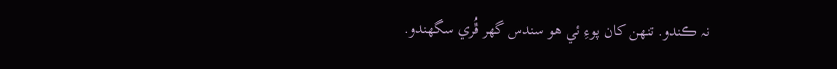نہ ڪندو. تنهن کان پوءِ ئي هو سندس گھر ڦُري سگھندو.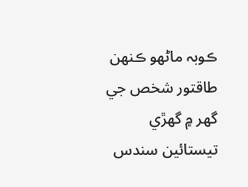ڪوبہ ماڻهو ڪنهن طاقتور شخص جي گھر ۾ گھڙي تيستائين سندس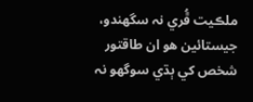ملڪيت ڦُري نہ سگھندو، جيستائين هو ان طاقتور شخص کي ٻڌي سوگھو نہ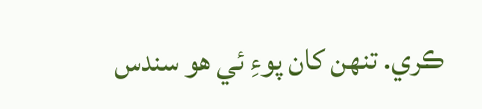ڪري. تنهن کان پوءِ ئي هو سندس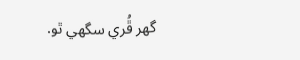گھر ڦُري سگھي ٿو.